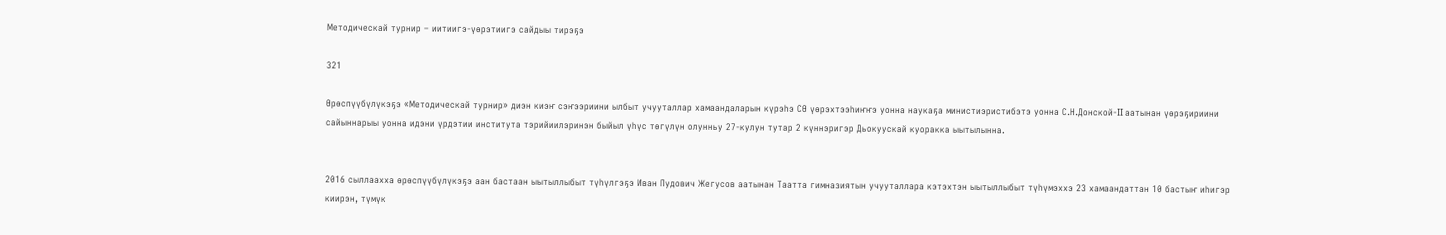Методическай турнир – иитиигэ-үөрэтиигэ сайдыы тирэҕэ

321

Өрөспүүбүлүкэҕэ «Методическай турнир» диэн киэҥ сэҥээриини ылбыт учууталлар хамаандаларын күрэһэ СӨ үөрэхтээһиҥҥэ уонна наукаҕа министиэристибэтэ уонна С.Н.Донской-II аатынан үөрэҕириини сайыннарыы уонна идэни үрдэтии института тэрийиилэринэн быйыл үһүс төгүлүн олунньу 27-кулун тутар 2 күннэригэр Дьокуускай куоракка ыытылынна.


2016 сыллаахха өрөспүүбүлүкэҕэ аан бастаан ыытыллыбыт түһүлгэҕэ Иван Пудович Жегусов аатынан Таатта гимназиятын учууталлара кэтэхтэн ыытыллыбыт түһүмэххэ 23 хамаандаттан 10 бастыҥ иһигэр киирэн, түмүк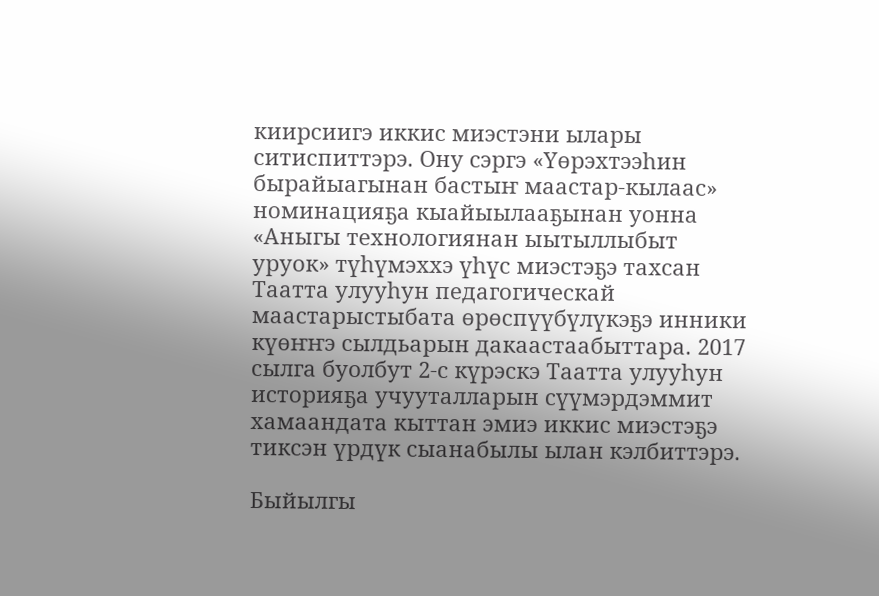киирсиигэ иккис миэстэни ылары ситиспиттэрэ. Ону сэргэ «Үөрэхтээһин бырайыагынан бастыҥ маастар-кылаас» номинацияҕа кыайыылааҕынан уонна «Аныгы технологиянан ыытыллыбыт уруок» түһүмэххэ үһүс миэстэҕэ тахсан Таатта улууһун педагогическай маастарыстыбата өрөспүүбүлүкэҕэ инники күөҥҥэ сылдьарын дакаастаабыттара. 2017 сылга буолбут 2-с күрэскэ Таатта улууһун историяҕа учууталларын сүүмэрдэммит хамаандата кыттан эмиэ иккис миэстэҕэ тиксэн үрдүк сыанабылы ылан кэлбиттэрэ.

Быйылгы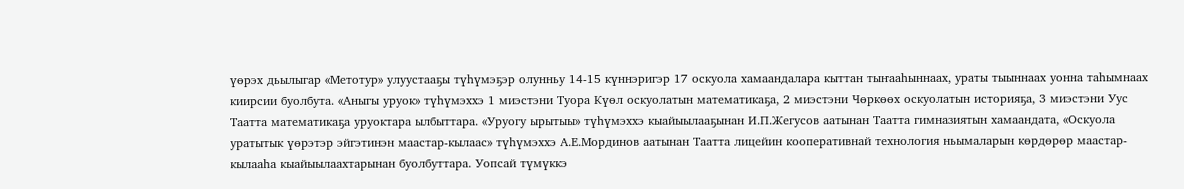үөрэх дьылыгар «Метотур» улуустааҕы түһүмэҕэр олунньу 14-15 күннэригэр 17 оскуола хамаандалара кыттан тыҥааһыннаах, ураты тыыннаах уонна таһымнаах киирсии буолбута. «Аныгы уруок» түһүмэххэ 1 миэстэни Туора Күөл оскуолатын математикаҕа, 2 миэстэни Чөркөөх оскуолатын историяҕа, 3 миэстэни Уус Таатта математикаҕа уруоктара ылбыттара. «Уруогу ырытыы» түһүмэххэ кыайыылааҕынан И.П.Жегусов аатынан Таатта гимназиятын хамаандата, «Оскуола уратытык үөрэтэр эйгэтинэн маастар-кылаас» түһүмэххэ А.Е.Мординов аатынан Таатта лицейин кооперативнай технология ньымаларын көрдөрөр маастар-кылааһа кыайыылаахтарынан буолбуттара. Уопсай түмүккэ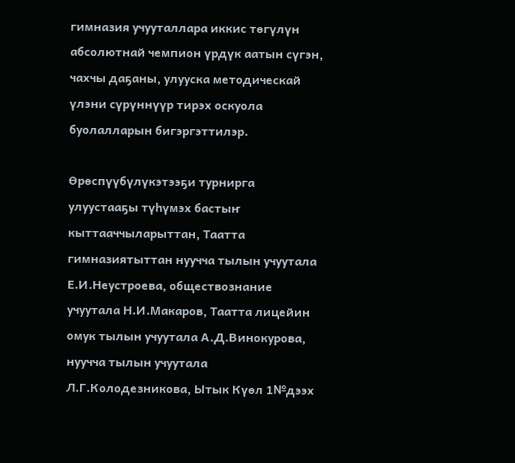гимназия учууталлара иккис төгүлүн абсолютнай чемпион үрдүк аатын сүгэн, чахчы даҕаны, улууска методическай үлэни сүрүннүүр тирэх оскуола буолалларын бигэргэттилэр.

Өрөспүүбүлүкэтээҕи турнирга улуустааҕы түһүмэх бастыҥ кыттааччыларыттан, Таатта гимназиятыттан нуучча тылын учуутала Е.И.Неустроева, обществознание учуутала Н.И.Макаров, Таатта лицейин омук тылын учуутала А.Д.Винокурова, нуучча тылын учуутала Л.Г.Колодезникова, Ытык Күөл 1№дээх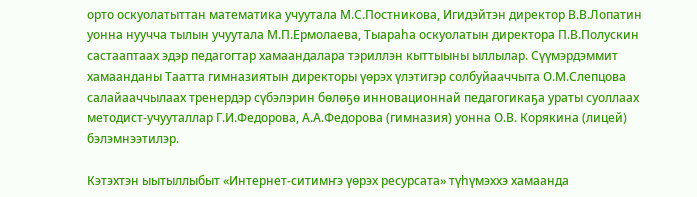орто оскуолатыттан математика учуутала М.С.Постникова, Игидэйтэн директор В.В.Лопатин уонна нуучча тылын учуутала М.П.Ермолаева, Тыараһа оскуолатын директора П.В.Полускин састааптаах эдэр педагогтар хамаандалара тэриллэн кыттыыны ыллылар. Сүүмэрдэммит хамаанданы Таатта гимназиятын директоры үөрэх үлэтигэр солбуйааччыта О.М.Слепцова салайааччылаах тренердэр сүбэлэрин бөлөҕө инновационнай педагогикаҕа ураты суоллаах методист-учууталлар Г.И.Федорова, А.А.Федорова (гимназия) уонна О.В. Корякина (лицей) бэлэмнээтилэр.

Кэтэхтэн ыытыллыбыт «Интернет-ситимҥэ үөрэх ресурсата» түһүмэххэ хамаанда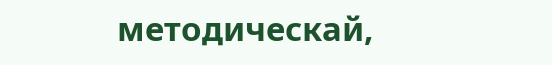методическай,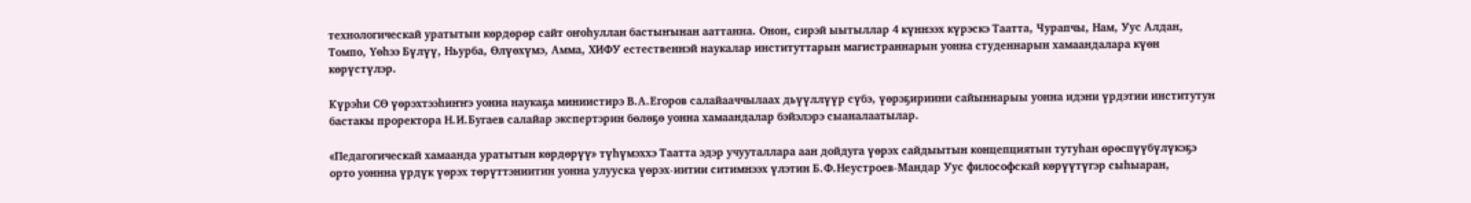технологическай уратытын көрдөрөр сайт оҥоһуллан бастыҥынан ааттанна. Онон, сирэй ыытыллар 4 күннээх күрэскэ Таатта, Чурапчы, Нам, Уус Алдан, Томпо, Үөһээ Бүлүү, Ньурба, Өлүөхүмэ, Амма, ХИФУ естественнэй наукалар институттарын магистраннарын уонна студеннарын хамаандалара күөн көрүстүлэр.

Күрэһи СӨ үөрэхтээһиҥҥэ уонна наукаҕа миниистирэ В.А.Егоров салайааччылаах дьүүллүүр сүбэ, үөрэҕириини сайыннарыы уонна идэни үрдэтии институтун бастакы проректора Н.И.Бугаев салайар экспертэрин бөлөҕө уонна хамаандалар бэйэлэрэ сыаналаатылар.

«Педагогическай хамаанда уратытын көрдөрүү» түһүмэххэ Таатта эдэр учууталлара аан дойдуга үөрэх сайдыытын концепциятын тутуһан өрөспүүбүлүкэҕэ орто уоннна үрдүк үөрэх төрүттэниитин уонна улууска үөрэх-иитии ситимнээх үлэтин Б.Ф.Неустроев-Мандар Уус философскай көрүүтүгэр сыһыаран,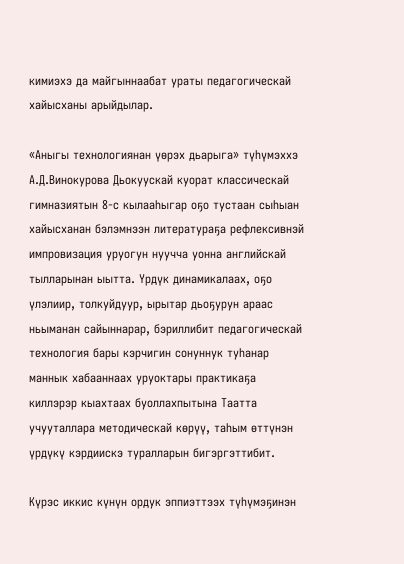кимиэхэ да майгыннаабат ураты педагогическай хайысханы арыйдылар.

«Аныгы технологиянан үөрэх дьарыга» түһүмэххэ А.Д.Винокурова Дьокуускай куорат классическай гимназиятын 8-с кылааһыгар оҕо тустаан сыһыан хайысханан бэлэмнээн литератураҕа рефлексивнэй импровизация уруогун нуучча уонна английскай тылларынан ыытта. Үрдүк динамикалаах, оҕо үлэлиир, толкуйдуур, ырытар дьоҕурун араас ньыманан сайыннарар, бэриллибит педагогическай технология бары кэрчигин сонуннук туһанар маннык хабааннаах уруоктары практикаҕа киллэрэр кыахтаах буоллахпытына Таатта учууталлара методическай көрүү, таһым өттүнэн үрдүкү кэрдиискэ туралларын бигэргэттибит.

Күрэс иккис күнүн ордук эппиэттээх түһүмэҕинэн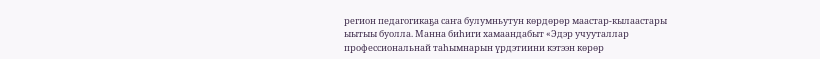регион педагогикаҕа саҥа булумньутун көрдөрөр маастар-кылаастары ыытыы буолла. Манна биһиги хамаандабыт «Эдэр учууталлар профессиональнай таһымнарын үрдэтиини кэтээн көрөр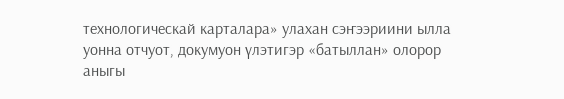технологическай карталара» улахан сэҥээриини ылла уонна отчуот, докумуон үлэтигэр «батыллан» олорор аныгы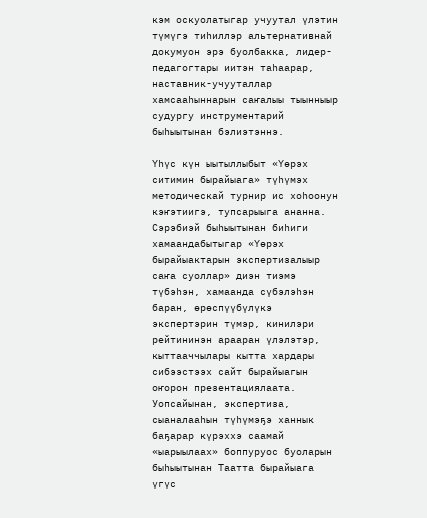кэм оскуолатыгар учуутал үлэтин түмүгэ тиһиллэр альтернативнай докумуон эрэ буолбакка, лидер-педагогтары иитэн таһаарар, наставник-учууталлар хамсааһыннарын саҥалыы тыынныыр судургу инструментарий быһыытынан бэлиэтэннэ.

Үһүс күн ыытыллыбыт «Үөрэх ситимин бырайыага» түһүмэх методическай турнир ис хоһоонун кэҥэтиигэ, тупсарыыга ананна. Сэрэбиэй быһыытынан биһиги хамаандабытыгар «Үөрэх бырайыактарын экспертизалыыр саҥа суоллар» диэн тиэмэ түбэһэн, хамаанда сүбэлэһэн баран, өрөспүүбүлүкэ экспертэрин түмэр, кинилэри рейтининэн арааран үлэлэтэр, кыттааччылары кытта хардары сибээстээх сайт бырайыагын оҥорон презентациялаата. Уопсайынан, экспертиза, сыаналааһын түһүмэҕэ ханнык баҕарар күрэххэ саамай «ыарыылаах» боппуруос буоларын быһыытынан Таатта бырайыага үгүс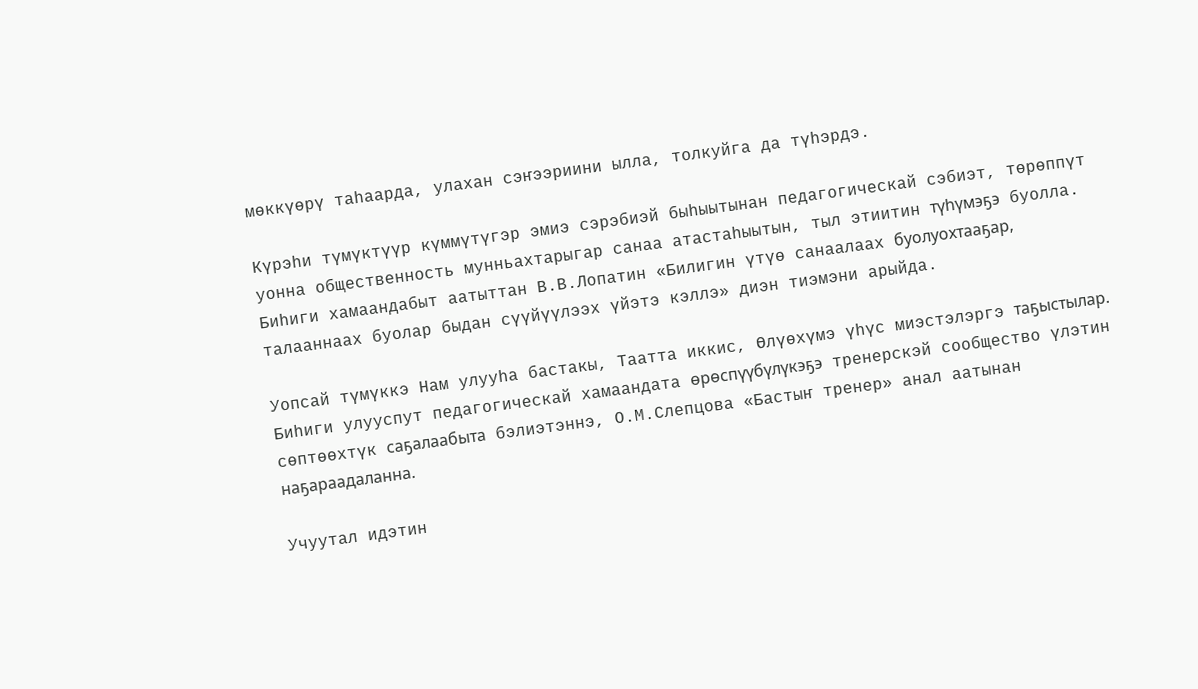мөккүөрү таһаарда, улахан сэҥээриини ылла, толкуйга да түһэрдэ.

Күрэһи түмүктүүр күммүтүгэр эмиэ сэрэбиэй быһыытынан педагогическай сэбиэт, төрөппүт уонна общественность мунньахтарыгар санаа атастаһыытын, тыл этиитин түһүмэҕэ буолла. Биһиги хамаандабыт аатыттан В.В.Лопатин «Билигин үтүө санаалаах буолуохтааҕар, талааннаах буолар быдан сүүйүүлээх үйэтэ кэллэ» диэн тиэмэни арыйда.

Уопсай түмүккэ Нам улууһа бастакы, Таатта иккис, Өлүөхүмэ үһүс миэстэлэргэ таҕыстылар. Биһиги улууспут педагогическай хамаандата өрөспүүбүлүкэҕэ тренерскэй сообщество үлэтин сөптөөхтүк саҕалаабыта бэлиэтэннэ, О.М.Слепцова «Бастыҥ тренер» анал аатынан наҕараадаланна.

Учуутал идэтин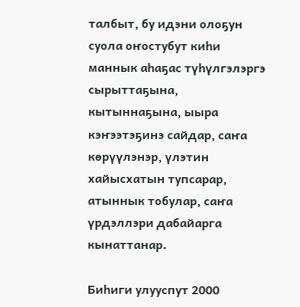талбыт, бу идэни олоҕун суола оҥостубут киһи маннык аһаҕас түһүлгэлэргэ сырыттаҕына, кытыннаҕына, ыыра кэҥээтэҕинэ сайдар, саҥа көрүүлэнэр, үлэтин хайысхатын тупсарар, атыннык тобулар, саҥа үрдэллэри дабайарга кынаттанар.

Биһиги улууспут 2000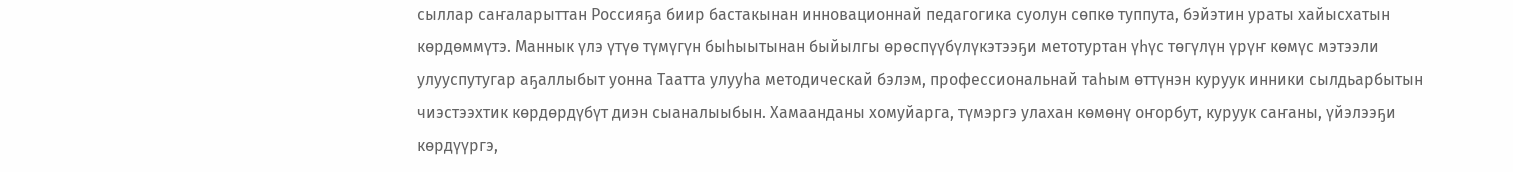сыллар саҥаларыттан Россияҕа биир бастакынан инновационнай педагогика суолун сөпкө туппута, бэйэтин ураты хайысхатын көрдөммүтэ. Маннык үлэ үтүө түмүгүн быһыытынан быйылгы өрөспүүбүлүкэтээҕи метотуртан үһүс төгүлүн үрүҥ көмүс мэтээли улууспутугар аҕаллыбыт уонна Таатта улууһа методическай бэлэм, профессиональнай таһым өттүнэн куруук инники сылдьарбытын чиэстээхтик көрдөрдүбүт диэн сыаналыыбын. Хамаанданы хомуйарга, түмэргэ улахан көмөнү оҥорбут, куруук саҥаны, үйэлээҕи көрдүүргэ,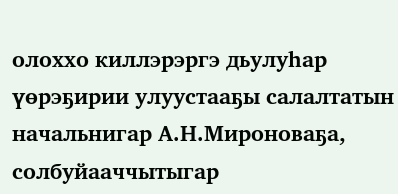олоххо киллэрэргэ дьулуһар үөрэҕирии улуустааҕы салалтатын начальнигар А.Н.Мироноваҕа, солбуйааччытыгар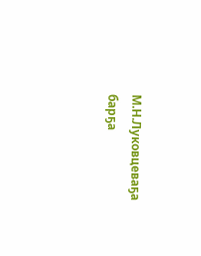М.Н.Луковцеваҕа барҕа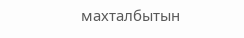махталбытын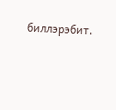биллэрэбит.